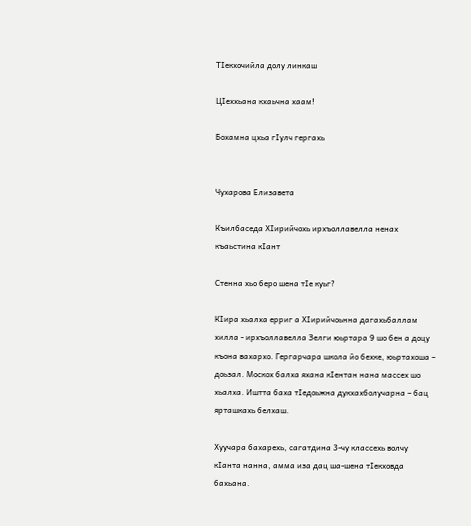ТIекхочийла долу линкаш

ЦIеххьана кхаьчна хаам!

Бохамна цхьа гIулч гергахь


Чухарова Елизавета

Къилбаседа ХIирийчохь ирхъоллавелла ненах къаьстина кIант

Стенна хьо беро шена тIе куьг?

КIира хьалха ерриг а ХIирийчоьнна дагахьбаллам хилла - ирхъоллавелла Зелги юьртара 9 шо бен а доцу къона вахархо. Гергарчара школа йо бехке, юьртахоша – доьзал. Москох балха яхана кIентан нана массех шо хьалха. Иштта баха тIедоьжна дукхахболучарна – бац ярташкахь белхаш.

Хуучара бахарехь, сагатдина 3-чу классехь волчу кIанта нанна, амма иза дац ша-шена тIекховда бахьана.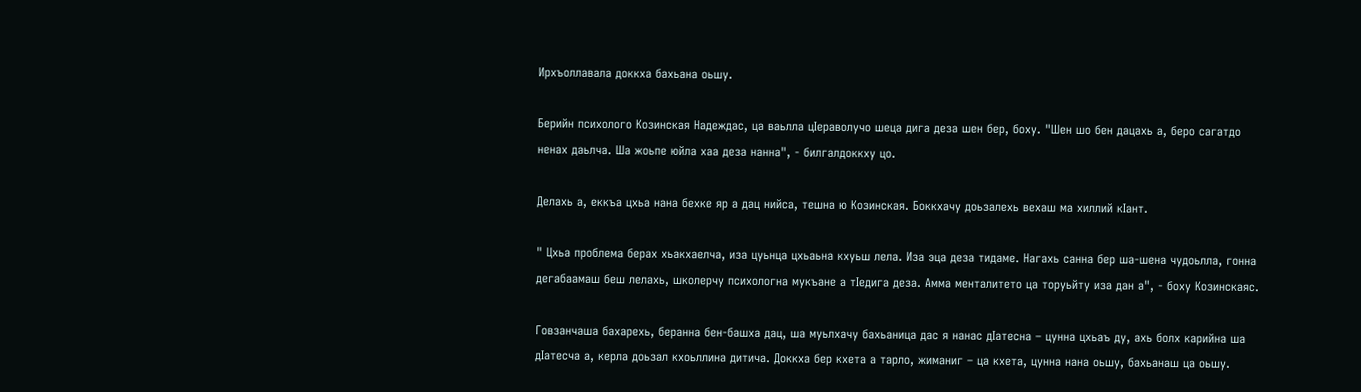Ирхъоллавала доккха бахьана оьшу.

Берийн психолого Козинская Надеждас, ца ваьлла цIераволучо шеца дига деза шен бер, боху. "Шен шо бен дацахь а, беро сагатдо ненах даьлча. Ша жоьпе юйла хаа деза нанна", - билгалдоккху цо.

Делахь а, еккъа цхьа нана бехке яр а дац нийса, тешна ю Козинская. Боккхачу доьзалехь вехаш ма хиллий кIант.

" Цхьа проблема берах хьакхаелча, иза цуьнца цхьаьна кхуьш лела. Иза эца деза тидаме. Нагахь санна бер ша-шена чудоьлла, гонна дегабаамаш беш лелахь, школерчу психологна мукъане а тIедига деза. Амма менталитето ца торуьйту иза дан а", - боху Козинскаяс.

Говзанчаша бахарехь, беранна бен-башха дац, ша муьлхачу бахьаница дас я нанас дIатесна – цунна цхьаъ ду, ахь болх карийна ша дIатесча а, керла доьзал кхоьллина дитича. Доккха бер кхета а тарло, жиманиг – ца кхета, цунна нана оьшу, бахьанаш ца оьшу.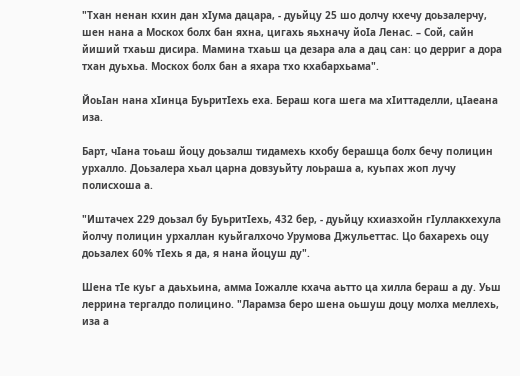"Тхан ненан кхин дан хIума дацара, - дуьйцу 25 шо долчу кхечу доьзалерчу, шен нана а Москох болх бан яхна, цигахь яьхначу йоIа Ленас. – Сой, сайн йиший тхаьш дисира. Мамина тхаьш ца дезара ала а дац сан: цо дерриг а дора тхан дуьхьа. Москох болх бан а яхара тхо кхабархьама".

ЙоьIан нана хIинца БуьритIехь еха. Бераш кога шега ма хIиттаделли, цIаеана иза.

Барт, чIана тоьаш йоцу доьзалш тидамехь кхобу берашца болх бечу полицин урхалло. Доьзалера хьал царна довзуьйту лоьраша а, куьпах жоп лучу полисхоша а.

"Иштачех 229 доьзал бу БуьритIехь, 432 бер, - дуьйцу кхиазхойн гIуллакхехула йолчу полицин урхаллан куьйгалхочо Урумова Джульеттас. Цо бахарехь оцу доьзалех 60% тIехь я да, я нана йоцуш ду".

Шена тIе куьг а даьхьина, амма Iожалле кхача аьтто ца хилла бераш а ду. Уьш леррина тергалдо полицино. "Ларамза беро шена оьшуш доцу молха меллехь, иза а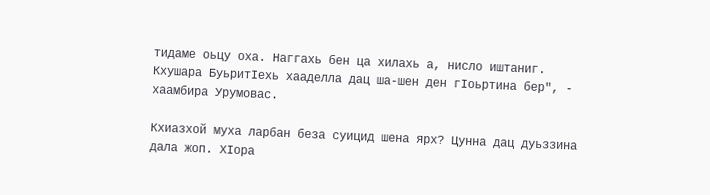тидаме оьцу оха. Наггахь бен ца хилахь а, нисло иштаниг. Кхушара БуьритIехь хааделла дац ша-шен ден гIоьртина бер", - хаамбира Урумовас.

Кхиазхой муха ларбан беза суицид шена ярх? Цунна дац дуьззина дала жоп. ХIора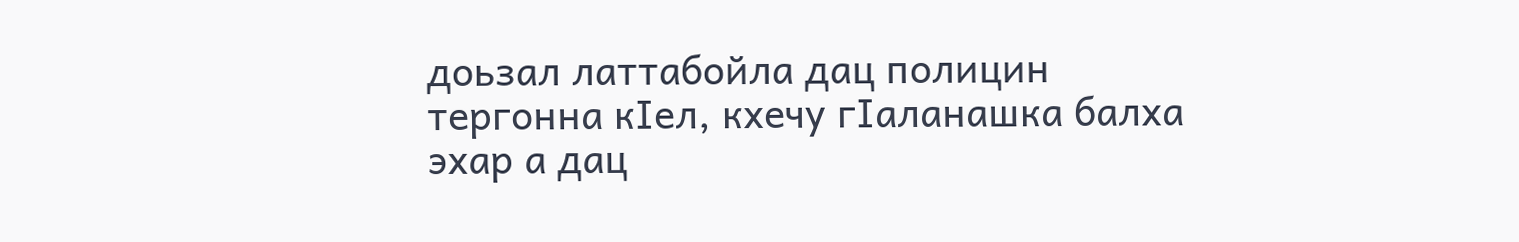доьзал латтабойла дац полицин тергонна кIел, кхечу гIаланашка балха эхар а дац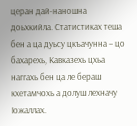церан дай-наношна доьхкийла. Статистиках теша бен а ца дуьсу цкъачунна – цо бахарехь, Кавказехь цхьа наггахь бен ца ле бераш кхетамчохь а долуш лехначу Iожаллах.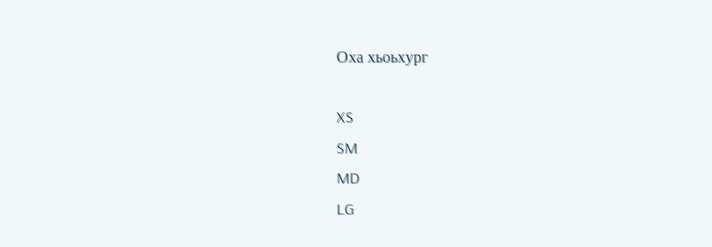Оха хьоьхург

XS
SM
MD
LG